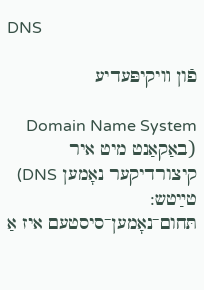DNS

פֿון װיקיפּעדיע

Domain Name System (באַקאַנט מיט איר קיצורדיקער נאָמען DNS) טײַטש: תּחום־נאָמען־סיסטעם איז אַ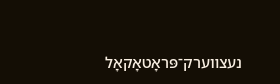נעצװערק־פּראָטאָקאָל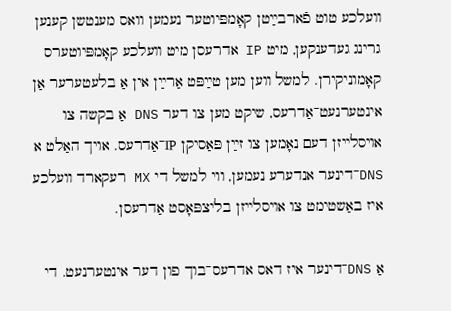װעלכע טוט פֿארבײַטן קאָמפּיוטער נעמען וואס מענטשן קענען גרינג געדענקען, מיט IP אדרעסן מיט װעלכע קאָמפּיוטערס קאָמוניקירן. למשל װען מען טײַפּט אַרײַן אין אַ בלעטערער אַן אינטערנעט־אַדרעס, שיקט מען צו דער DNS אַ בקשה צו אױסלײזן דעם נאָמען צו זײַן פּאַסיקן IP־אַדרעס. אויך האַלט א DNS־דינער אנדערע נעמען, ווי למשל די MX רעקארד װעלכע איז באַשטימט צו אױסלײזן בליצפּאָסט אַדרעסן.

אַ DNS־דינער איז דאס אדרעס־בוך פון דער אינטערנעט. די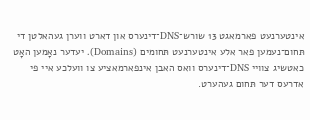אינטערנעט פארמאגט 13 שורש־DNS־דינערס און דארט ווערן געהאלטן די תּחום־נעמען פאר אלע אינטערנעט תּחומים (Domains). יעדער נאָמען האָט כאטשיג צוויי DNS־דינערס וואס האבן אינפארמאציע צו וועלכע איי פי אדרעס דער תּחום געהערט.